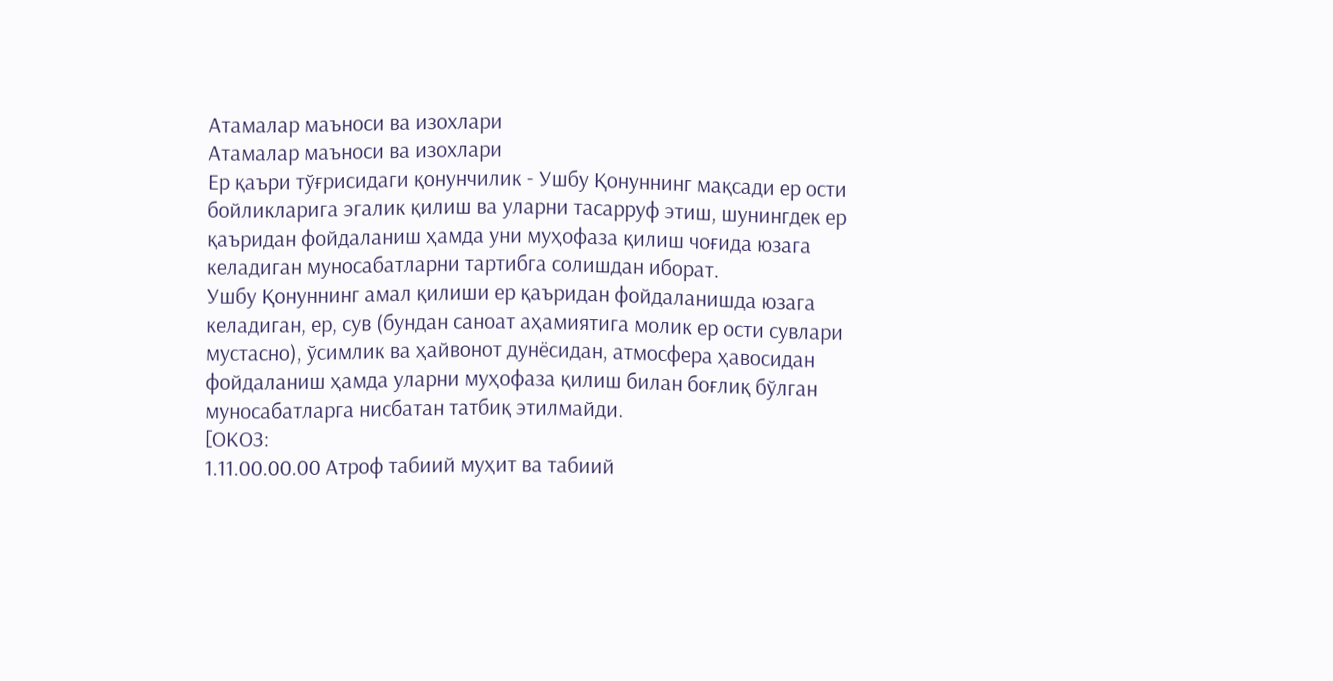Атамалар маъноси ва изохлари
Атамалар маъноси ва изохлари
Ер қаъри тўғрисидаги қонунчилик - Ушбу Қонуннинг мақсади ер ости бойликларига эгалик қилиш ва уларни тасарруф этиш, шунингдек ер қаъридан фойдаланиш ҳамда уни муҳофаза қилиш чоғида юзага келадиган муносабатларни тартибга солишдан иборат.
Ушбу Қонуннинг амал қилиши ер қаъридан фойдаланишда юзага келадиган, ер, сув (бундан саноат аҳамиятига молик ер ости сувлари мустасно), ўсимлик ва ҳайвонот дунёсидан, атмосфера ҳавосидан фойдаланиш ҳамда уларни муҳофаза қилиш билан боғлиқ бўлган муносабатларга нисбатан татбиқ этилмайди.
[ОКОЗ:
1.11.00.00.00 Атроф табиий муҳит ва табиий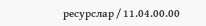ресурслар / 11.04.00.00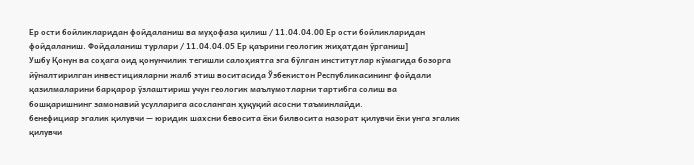Ер ости бойликларидан фойдаланиш ва муҳофаза қилиш / 11.04.04.00 Ер ости бойликларидан фойдаланиш. Фойдаланиш турлари / 11.04.04.05 Ер қаърини геологик жиҳатдан ўрганиш]
Ушбу Қонун ва соҳага оид қонунчилик тегишли салоҳиятга эга бўлган институтлар кўмагида бозорга йўналтирилган инвестицияларни жалб этиш воситасида Ўзбекистон Республикасининг фойдали қазилмаларини барқарор ўзлаштириш учун геологик маълумотларни тартибга солиш ва бошқаришнинг замонавий усулларига асосланган ҳуқуқий асосни таъминлайди.
бенефициар эгалик қилувчи — юридик шахсни бевосита ёки билвосита назорат қилувчи ёки унга эгалик қилувчи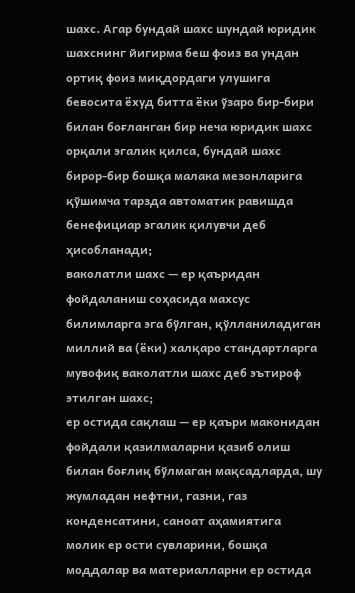шахс. Агар бундай шахс шундай юридик шахснинг йигирма беш фоиз ва ундан ортиқ фоиз миқдордаги улушига бевосита ёхуд битта ёки ўзаро бир-бири билан боғланган бир неча юридик шахс орқали эгалик қилса, бундай шахс бирор-бир бошқа малака мезонларига қўшимча тарзда автоматик равишда бенефициар эгалик қилувчи деб ҳисобланади;
ваколатли шахс — ер қаъридан фойдаланиш соҳасида махсус билимларга эга бўлган, қўлланиладиган миллий ва (ёки) халқаро стандартларга мувофиқ ваколатли шахс деб эътироф этилган шахс;
ер остида сақлаш — ер қаъри маконидан фойдали қазилмаларни қазиб олиш билан боғлиқ бўлмаган мақсадларда, шу жумладан нефтни, газни, газ конденсатини, саноат аҳамиятига молик ер ости сувларини, бошқа моддалар ва материалларни ер остида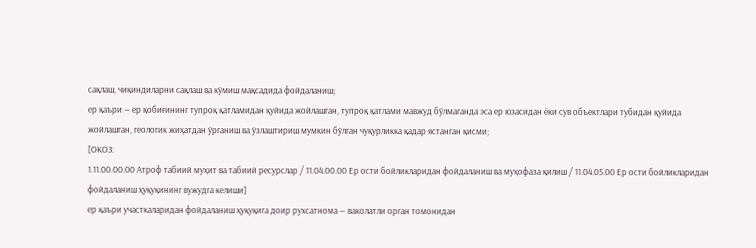сақлаш, чиқиндиларни сақлаш ва кўмиш мақсадида фойдаланиш;
ер қаъри — ер қобиғининг тупроқ қатламидан қуйида жойлашган, тупроқ қатлами мавжуд бўлмаганда эса ер юзасидан ёки сув объектлари тубидан қуйида жойлашган, геологик жиҳатдан ўрганиш ва ўзлаштириш мумкин бўлган чуқурликка қадар ястанган қисми;
[ОКОЗ:
1.11.00.00.00 Атроф табиий муҳит ва табиий ресурслар / 11.04.00.00 Ер ости бойликларидан фойдаланиш ва муҳофаза қилиш / 11.04.05.00 Ер ости бойликларидан фойдаланиш ҳуқуқининг вужудга келиши]
ер қаъри участкаларидан фойдаланиш ҳуқуқига доир рухсатнома — ваколатли орган томонидан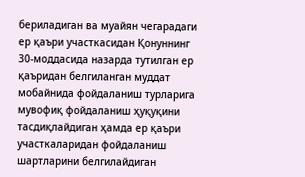бериладиган ва муайян чегарадаги ер қаъри участкасидан Қонуннинг 30-моддасида назарда тутилган ер қаъридан белгиланган муддат мобайнида фойдаланиш турларига мувофиқ фойдаланиш ҳуқуқини тасдиқлайдиган ҳамда ер қаъри участкаларидан фойдаланиш шартларини белгилайдиган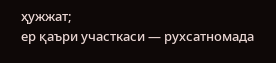ҳужжат;
ер қаъри участкаси — рухсатномада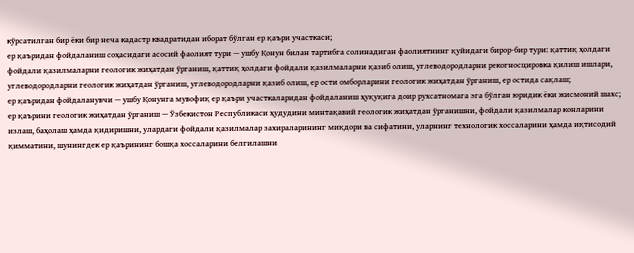кўрсатилган бир ёки бир неча кадастр квадратидан иборат бўлган ер қаъри участкаси;
ер қаъридан фойдаланиш соҳасидаги асосий фаолият тури — ушбу Қонун билан тартибга солинадиган фаолиятнинг қуйидаги бирор-бир тури: қаттиқ ҳолдаги фойдали қазилмаларни геологик жиҳатдан ўрганиш, қаттиқ ҳолдаги фойдали қазилмаларни қазиб олиш, углеводородларни рекогносцировка қилиш ишлари, углеводородларни геологик жиҳатдан ўрганиш, углеводородларни қазиб олиш, ер ости омборларини геологик жиҳатдан ўрганиш, ер остида сақлаш;
ер қаъридан фойдаланувчи — ушбу Қонунга мувофиқ ер қаъри участкаларидан фойдаланиш ҳуқуқига доир рухсатномага эга бўлган юридик ёки жисмоний шахс;
ер қаърини геологик жиҳатдан ўрганиш — Ўзбекистон Республикаси ҳудудини минтақавий геологик жиҳатдан ўрганишни, фойдали қазилмалар конларини излаш, баҳолаш ҳамда қидиришни, улардаги фойдали қазилмалар захираларининг миқдори ва сифатини, уларнинг технологик хоссаларини ҳамда иқтисодий қимматини, шунингдек ер қаърининг бошқа хоссаларини белгилашни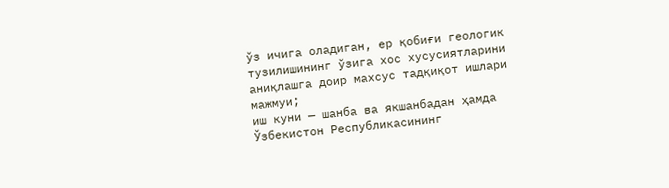ўз ичига оладиган, ер қобиғи геологик тузилишининг ўзига хос хусусиятларини аниқлашга доир махсус тадқиқот ишлари мажмуи;
иш куни — шанба ва якшанбадан ҳамда Ўзбекистон Республикасининг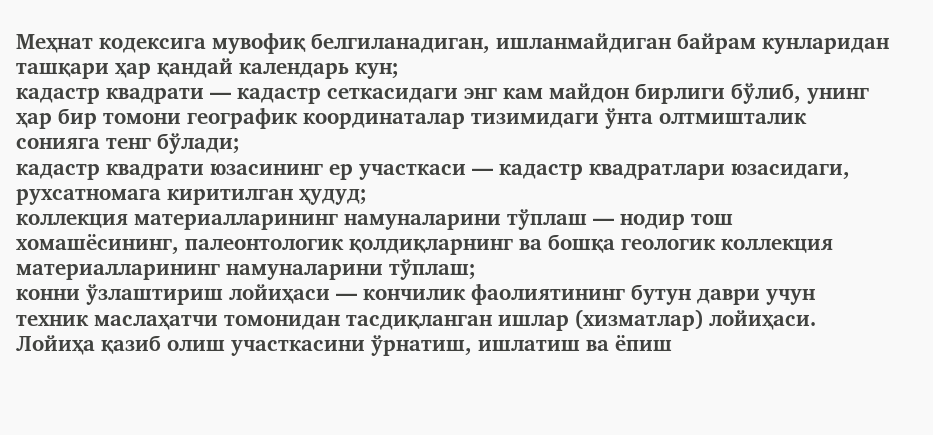Меҳнат кодексига мувофиқ белгиланадиган, ишланмайдиган байрам кунларидан ташқари ҳар қандай календарь кун;
кадастр квадрати — кадастр сеткасидаги энг кам майдон бирлиги бўлиб, унинг ҳар бир томони географик координаталар тизимидаги ўнта олтмишталик сонияга тенг бўлади;
кадастр квадрати юзасининг ер участкаси — кадастр квадратлари юзасидаги, рухсатномага киритилган ҳудуд;
коллекция материалларининг намуналарини тўплаш — нодир тош хомашёсининг, палеонтологик қолдиқларнинг ва бошқа геологик коллекция материалларининг намуналарини тўплаш;
конни ўзлаштириш лойиҳаси — кончилик фаолиятининг бутун даври учун техник маслаҳатчи томонидан тасдиқланган ишлар (хизматлар) лойиҳаси. Лойиҳа қазиб олиш участкасини ўрнатиш, ишлатиш ва ёпиш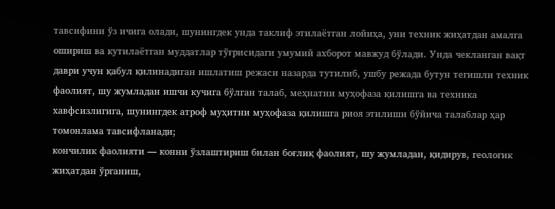тавсифини ўз ичига олади, шунингдек унда таклиф этилаётган лойиҳа, уни техник жиҳатдан амалга ошириш ва кутилаётган муддатлар тўғрисидаги умумий ахборот мавжуд бўлади. Унда чекланган вақт даври учун қабул қилинадиган ишлатиш режаси назарда тутилиб, ушбу режада бутун тегишли техник фаолият, шу жумладан ишчи кучига бўлган талаб, меҳнатни муҳофаза қилишга ва техника хавфсизлигига, шунингдек атроф муҳитни муҳофаза қилишга риоя этилиши бўйича талаблар ҳар томонлама тавсифланади;
кончилик фаолияти — конни ўзлаштириш билан боғлиқ фаолият, шу жумладан, қидирув, геологик жиҳатдан ўрганиш,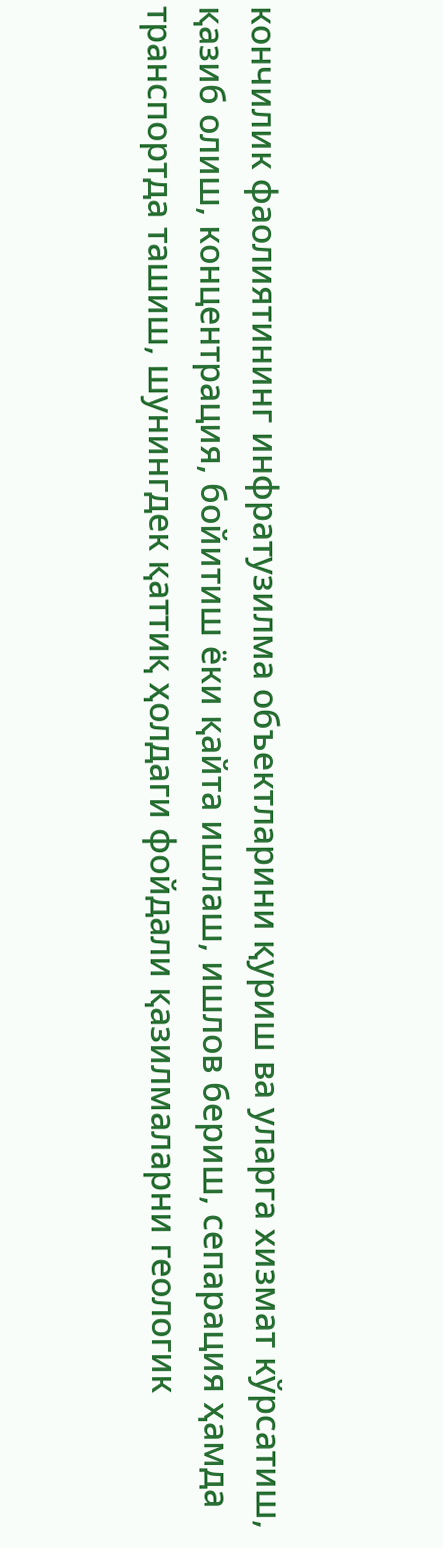кончилик фаолиятининг инфратузилма объектларини қуриш ва уларга хизмат кўрсатиш, қазиб олиш, концентрация, бойитиш ёки қайта ишлаш, ишлов бериш, сепарация ҳамда транспортда ташиш, шунингдек қаттиқ ҳолдаги фойдали қазилмаларни геологик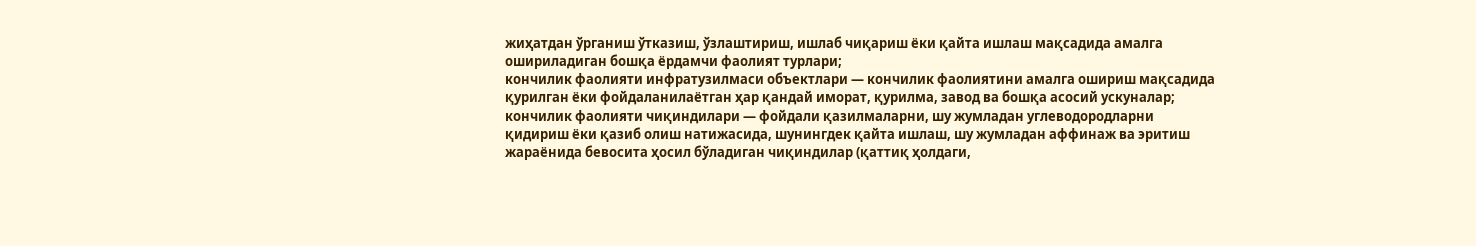жиҳатдан ўрганиш ўтказиш, ўзлаштириш, ишлаб чиқариш ёки қайта ишлаш мақсадида амалга ошириладиган бошқа ёрдамчи фаолият турлари;
кончилик фаолияти инфратузилмаси объектлари — кончилик фаолиятини амалга ошириш мақсадида қурилган ёки фойдаланилаётган ҳар қандай иморат, қурилма, завод ва бошқа асосий ускуналар;
кончилик фаолияти чиқиндилари — фойдали қазилмаларни, шу жумладан углеводородларни қидириш ёки қазиб олиш натижасида, шунингдек қайта ишлаш, шу жумладан аффинаж ва эритиш жараёнида бевосита ҳосил бўладиган чиқиндилар (қаттиқ ҳолдаги,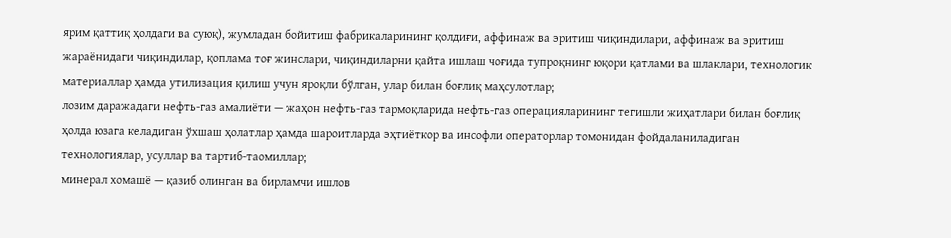ярим қаттиқ ҳолдаги ва суюқ), жумладан бойитиш фабрикаларининг қолдиғи, аффинаж ва эритиш чиқиндилари, аффинаж ва эритиш жараёнидаги чиқиндилар, қоплама тоғ жинслари, чиқиндиларни қайта ишлаш чоғида тупроқнинг юқори қатлами ва шлаклари, технологик материаллар ҳамда утилизация қилиш учун яроқли бўлган, улар билан боғлиқ маҳсулотлар;
лозим даражадаги нефть-газ амалиёти — жаҳон нефть-газ тармоқларида нефть-газ операцияларининг тегишли жиҳатлари билан боғлиқ ҳолда юзага келадиган ўхшаш ҳолатлар ҳамда шароитларда эҳтиёткор ва инсофли операторлар томонидан фойдаланиладиган технологиялар, усуллар ва тартиб-таомиллар;
минерал хомашё — қазиб олинган ва бирламчи ишлов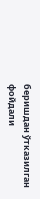беришдан ўтказилган фойдали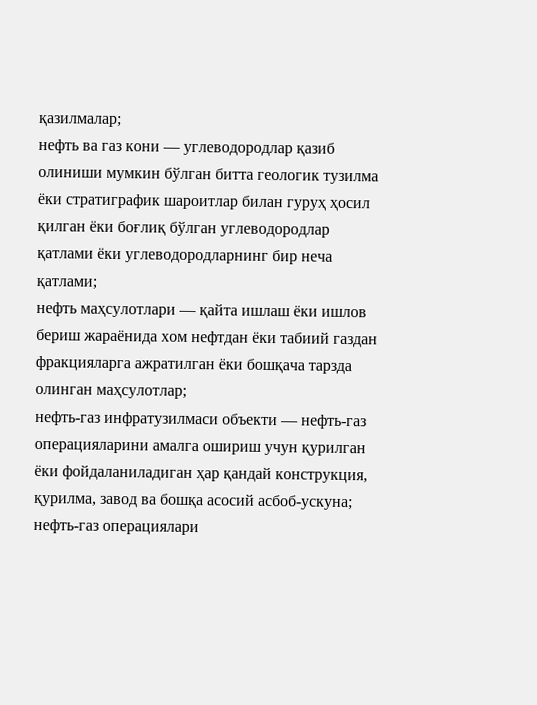қазилмалар;
нефть ва газ кони — углеводородлар қазиб олиниши мумкин бўлган битта геологик тузилма ёки стратиграфик шароитлар билан гуруҳ ҳосил қилган ёки боғлиқ бўлган углеводородлар қатлами ёки углеводородларнинг бир неча қатлами;
нефть маҳсулотлари — қайта ишлаш ёки ишлов бериш жараёнида хом нефтдан ёки табиий газдан фракцияларга ажратилган ёки бошқача тарзда олинган маҳсулотлар;
нефть-газ инфратузилмаси объекти — нефть-газ операцияларини амалга ошириш учун қурилган ёки фойдаланиладиган ҳар қандай конструкция, қурилма, завод ва бошқа асосий асбоб-ускуна;
нефть-газ операциялари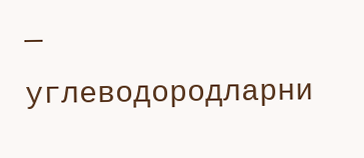— углеводородларни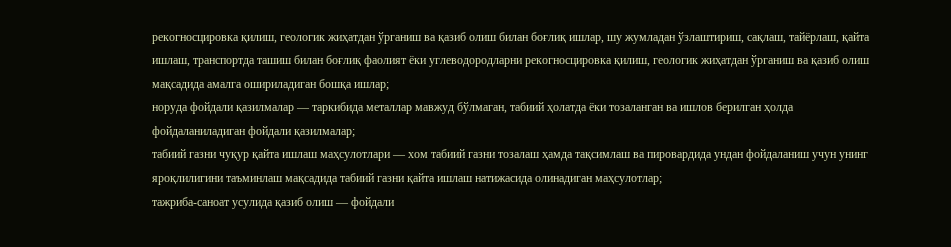рекогносцировка қилиш, геологик жиҳатдан ўрганиш ва қазиб олиш билан боғлиқ ишлар, шу жумладан ўзлаштириш, сақлаш, тайёрлаш, қайта ишлаш, транспортда ташиш билан боғлиқ фаолият ёки углеводородларни рекогносцировка қилиш, геологик жиҳатдан ўрганиш ва қазиб олиш мақсадида амалга ошириладиган бошқа ишлар;
норуда фойдали қазилмалар — таркибида металлар мавжуд бўлмаган, табиий ҳолатда ёки тозаланган ва ишлов берилган ҳолда фойдаланиладиган фойдали қазилмалар;
табиий газни чуқур қайта ишлаш маҳсулотлари — хом табиий газни тозалаш ҳамда тақсимлаш ва пировардида ундан фойдаланиш учун унинг яроқлилигини таъминлаш мақсадида табиий газни қайта ишлаш натижасида олинадиган маҳсулотлар;
тажриба-саноат усулида қазиб олиш — фойдали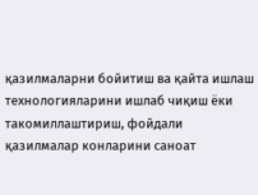қазилмаларни бойитиш ва қайта ишлаш технологияларини ишлаб чиқиш ёки такомиллаштириш, фойдали қазилмалар конларини саноат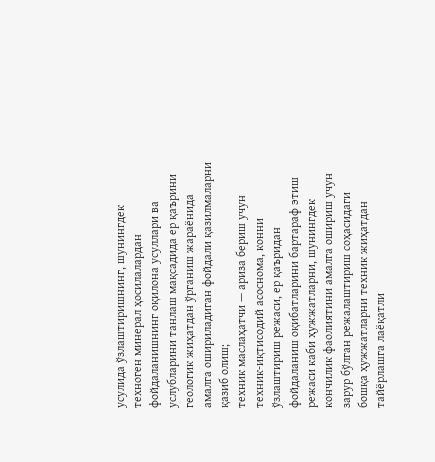усулида ўзлаштиришнинг, шунингдек техноген минерал ҳосилалардан фойдаланишнинг оқилона усуллари ва услубларини танлаш мақсадида ер қаърини геологик жиҳатдан ўрганиш жараёнида амалга ошириладиган фойдали қазилмаларни қазиб олиш;
техник маслаҳатчи — ариза бериш учун техник-иқтисодий асоснома, конни ўзлаштириш режаси, ер қаъридан фойдаланиш оқибатларини бартараф этиш режаси каби ҳужжатларни, шунингдек кончилик фаолиятини амалга ошириш учун зарур бўлган режалаштириш соҳасидаги бошқа ҳужжатларни техник жиҳатдан тайёрлашга лаёқатли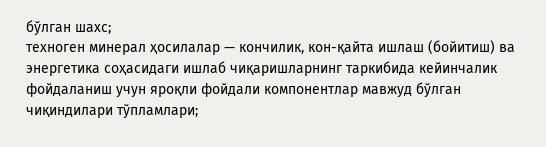бўлган шахс;
техноген минерал ҳосилалар — кончилик, кон-қайта ишлаш (бойитиш) ва энергетика соҳасидаги ишлаб чиқаришларнинг таркибида кейинчалик фойдаланиш учун яроқли фойдали компонентлар мавжуд бўлган чиқиндилари тўпламлари;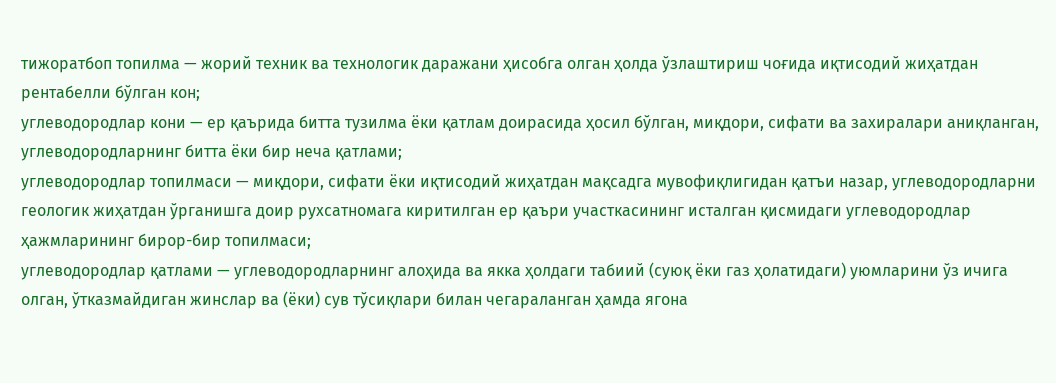тижоратбоп топилма — жорий техник ва технологик даражани ҳисобга олган ҳолда ўзлаштириш чоғида иқтисодий жиҳатдан рентабелли бўлган кон;
углеводородлар кони — ер қаърида битта тузилма ёки қатлам доирасида ҳосил бўлган, миқдори, сифати ва захиралари аниқланган, углеводородларнинг битта ёки бир неча қатлами;
углеводородлар топилмаси — миқдори, сифати ёки иқтисодий жиҳатдан мақсадга мувофиқлигидан қатъи назар, углеводородларни геологик жиҳатдан ўрганишга доир рухсатномага киритилган ер қаъри участкасининг исталган қисмидаги углеводородлар ҳажмларининг бирор-бир топилмаси;
углеводородлар қатлами — углеводородларнинг алоҳида ва якка ҳолдаги табиий (суюқ ёки газ ҳолатидаги) уюмларини ўз ичига олган, ўтказмайдиган жинслар ва (ёки) сув тўсиқлари билан чегараланган ҳамда ягона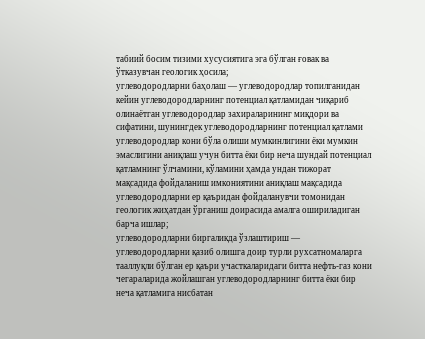табиий босим тизими хусусиятига эга бўлган ғовак ва ўтказувчан геологик ҳосила;
углеводородларни баҳолаш — углеводородлар топилганидан кейин углеводородларнинг потенциал қатламидан чиқариб олинаётган углеводородлар захираларининг миқдори ва сифатини, шунингдек углеводородларнинг потенциал қатлами углеводородлар кони бўла олиши мумкинлигини ёки мумкин эмаслигини аниқлаш учун битта ёки бир неча шундай потенциал қатламнинг ўлчамини, кўламини ҳамда ундан тижорат мақсадида фойдаланиш имкониятини аниқлаш мақсадида углеводородларни ер қаъридан фойдаланувчи томонидан геологик жиҳатдан ўрганиш доирасида амалга ошириладиган барча ишлар;
углеводородларни биргаликда ўзлаштириш — углеводородларни қазиб олишга доир турли рухсатномаларга тааллуқли бўлган ер қаъри участкаларидаги битта нефть-газ кони чегараларида жойлашган углеводородларнинг битта ёки бир неча қатламига нисбатан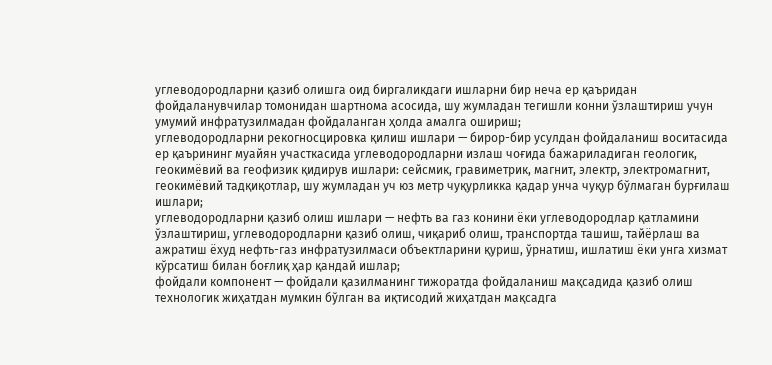углеводородларни қазиб олишга оид биргаликдаги ишларни бир неча ер қаъридан фойдаланувчилар томонидан шартнома асосида, шу жумладан тегишли конни ўзлаштириш учун умумий инфратузилмадан фойдаланган ҳолда амалга ошириш;
углеводородларни рекогносцировка қилиш ишлари — бирор-бир усулдан фойдаланиш воситасида ер қаърининг муайян участкасида углеводородларни излаш чоғида бажариладиган геологик, геокимёвий ва геофизик қидирув ишлари: сейсмик, гравиметрик, магнит, электр, электромагнит, геокимёвий тадқиқотлар, шу жумладан уч юз метр чуқурликка қадар унча чуқур бўлмаган бурғилаш ишлари;
углеводородларни қазиб олиш ишлари — нефть ва газ конини ёки углеводородлар қатламини ўзлаштириш, углеводородларни қазиб олиш, чиқариб олиш, транспортда ташиш, тайёрлаш ва ажратиш ёхуд нефть-газ инфратузилмаси объектларини қуриш, ўрнатиш, ишлатиш ёки унга хизмат кўрсатиш билан боғлиқ ҳар қандай ишлар;
фойдали компонент — фойдали қазилманинг тижоратда фойдаланиш мақсадида қазиб олиш технологик жиҳатдан мумкин бўлган ва иқтисодий жиҳатдан мақсадга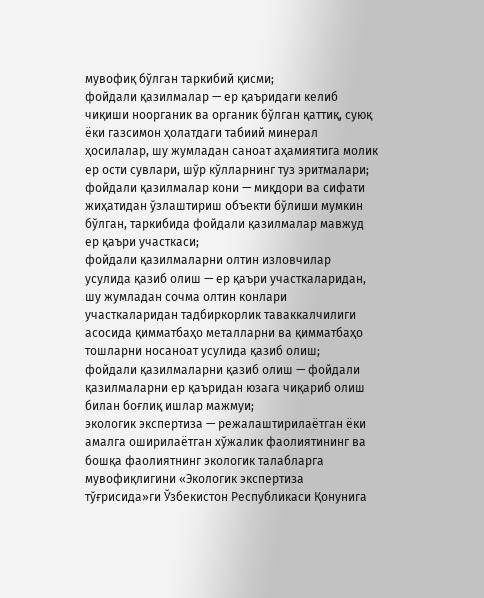мувофиқ бўлган таркибий қисми;
фойдали қазилмалар — ер қаъридаги келиб чиқиши ноорганик ва органик бўлган қаттиқ, суюқ ёки газсимон ҳолатдаги табиий минерал ҳосилалар, шу жумладан саноат аҳамиятига молик ер ости сувлари, шўр кўлларнинг туз эритмалари;
фойдали қазилмалар кони — миқдори ва сифати жиҳатидан ўзлаштириш объекти бўлиши мумкин бўлган, таркибида фойдали қазилмалар мавжуд ер қаъри участкаси;
фойдали қазилмаларни олтин изловчилар усулида қазиб олиш — ер қаъри участкаларидан, шу жумладан сочма олтин конлари участкаларидан тадбиркорлик таваккалчилиги асосида қимматбаҳо металларни ва қимматбаҳо тошларни носаноат усулида қазиб олиш;
фойдали қазилмаларни қазиб олиш — фойдали қазилмаларни ер қаъридан юзага чиқариб олиш билан боғлиқ ишлар мажмуи;
экологик экспертиза — режалаштирилаётган ёки амалга оширилаётган хўжалик фаолиятининг ва бошқа фаолиятнинг экологик талабларга мувофиқлигини «Экологик экспертиза тўғрисида»ги Ўзбекистон Республикаси Қонунига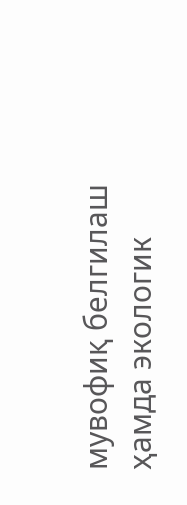мувофиқ белгилаш ҳамда экологик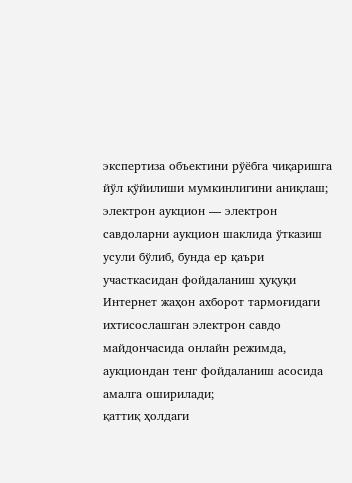экспертиза объектини рўёбга чиқаришга йўл қўйилиши мумкинлигини аниқлаш;
электрон аукцион — электрон савдоларни аукцион шаклида ўтказиш усули бўлиб, бунда ер қаъри участкасидан фойдаланиш ҳуқуқи Интернет жаҳон ахборот тармоғидаги ихтисослашган электрон савдо майдончасида онлайн режимда, аукциондан тенг фойдаланиш асосида амалга оширилади;
қаттиқ ҳолдаги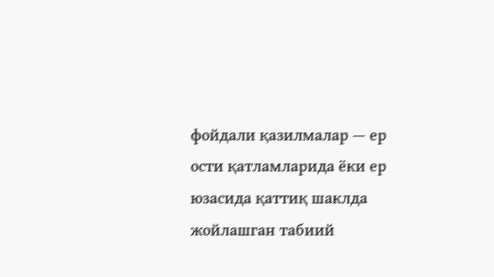фойдали қазилмалар — ер ости қатламларида ёки ер юзасида қаттиқ шаклда жойлашган табиий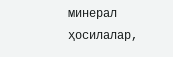минерал ҳосилалар,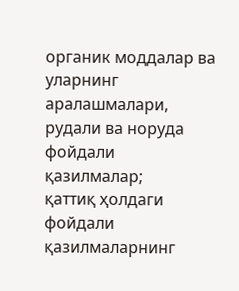органик моддалар ва уларнинг аралашмалари, рудали ва норуда фойдали қазилмалар;
қаттиқ ҳолдаги фойдали қазилмаларнинг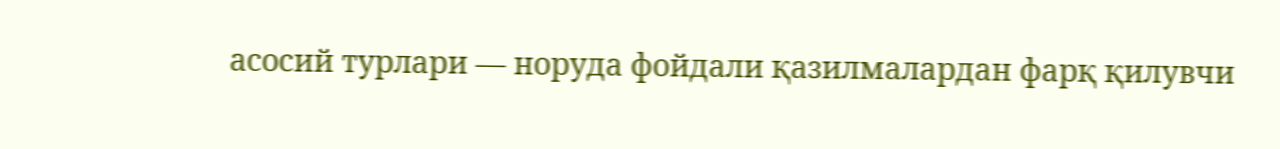асосий турлари — норуда фойдали қазилмалардан фарқ қилувчи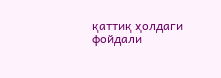қаттиқ ҳолдаги фойдали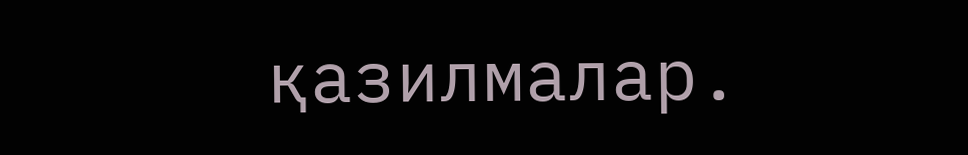қазилмалар.